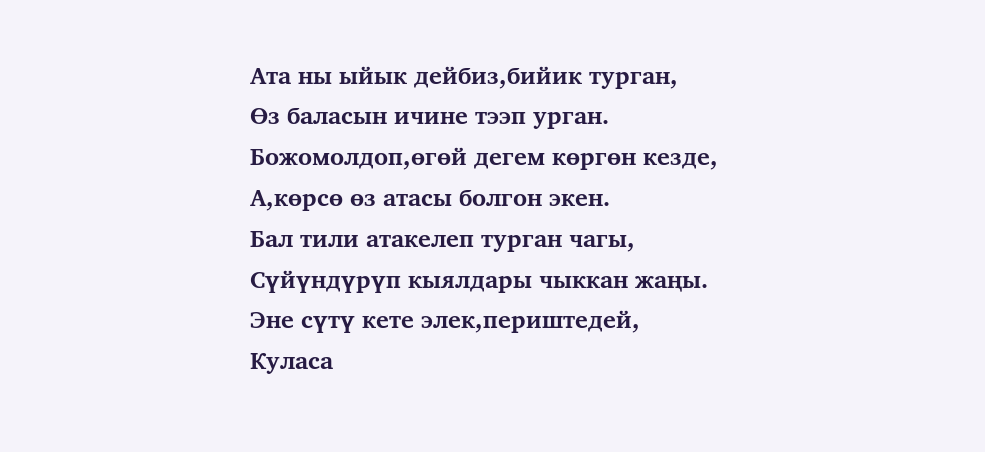Ата ны ыйык дейбиз,бийик турган,
Өз баласын ичине тээп урган.
Божомолдоп,өгөй дегем көргөн кезде,
А,көрсө өз атасы болгон экен.
Бал тили атакелеп турган чагы,
Сүйүндүрүп кыялдары чыккан жаңы.
Эне сүтү кете элек,периштедей,
Куласа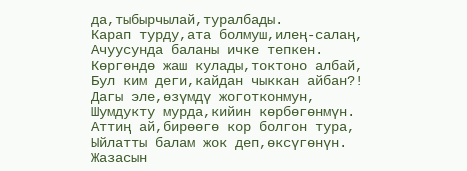да,тыбырчылай,туралбады.
Карап турду,ата болмуш,илең-салаң,
Ачуусунда баланы ичке тепкен.
Көргөндө жаш кулады,токтоно албай,
Бул ким деги,кайдан чыккан айбан?!
Дагы эле,өзүмдү жоготконмун,
Шумдукту мурда,кийин көрбөгөнмүн.
Аттиң ай,бирөөгө кор болгон тура,
Ыйлатты балам жок деп,өксүгөнүн.
Жазасын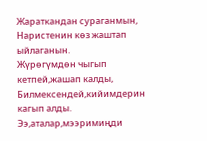Жараткандан сураганмын,
Наристенин көз жаштап ыйлаганын.
Жүрөгүмдөн чыгып кетпей,жашап калды,
Билмексендей,кийимдерин кагып алды.
Ээ,аталар,мээримиңди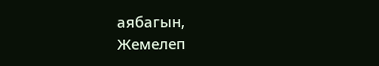аябагын,
Жемелеп